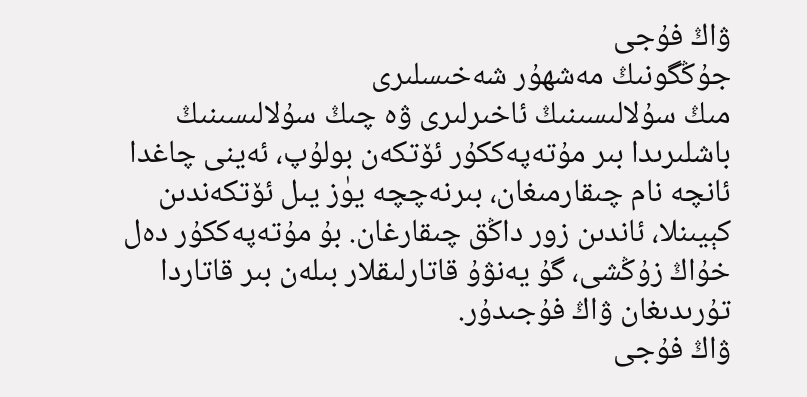ۋاڭ فۇجى
جۇڭگونىڭ مەشھۇر شەخىسلىرى
مىڭ سۇلالىسىنىڭ ئاخىرلىرى ۋە چىڭ سۇلالىسىنىڭ باشلىرىدا بىر مۇتەپەككۇر ئۆتكەن بولۇپ، ئەينى چاغدا ئانچە نام چىقارمىغان، بىرنەچچە يۈز يىل ئۆتكەندىن كېيىنلا، ئاندىن زور داڭق چىقارغان. بۇ مۇتەپەككۇر دەل خۇاڭ زۇڭشى، گۇ يەنۋۇ قاتارلىقلار بىلەن بىر قاتاردا تۇرىدىغان ۋاڭ فۇجىدۇر.
ۋاڭ فۇجى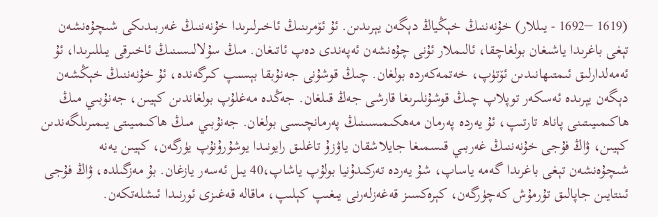(1619 −1692 - يىللار) خۇنەننىڭ خېڭياڭ دېگەن يېرىدىن. ئۇ ئۆمرىنىڭ ئاخىرلىرىدا خۇنەننىڭ غەربىدىكى شىچۇەنشەن تېغى باغرىدا ياشىغان بولغاچقا، ئالىملار ئۇنى چۇەنشەن ئەپەندى دەپ ئاتىغان. مىڭ سۇلالىسىنىڭ ئاخىرقى يىللىرىدا، ئۇ ئەمەلدارلىق ئىمتىھانىدىن ئۆتۈپ، خەتمەكەردە بولغان. چىڭ قوشۇنى جەنۇبقا بېسىپ كىرگەندە، ئۇ خۇنەننىڭ خېڭشەن دېگەن يېرىدە ئەسكەر توپلاپ چىڭ قوشۇنلىرىغا قارشى جەڭ قىلغان. جەڭدە مەغلۇپ بولغاندىن كېيىن، جەنۇبىي مىڭ ھاكىمىيىتىنى پاناھ تارتىپ، ئۇ يەردە پەرمان مەھكىمىسىنىڭ پەرمانچىسى بولغان. جەنۇبىي مىڭ ھاكىمىيىتى يىمىرىلگەندىن كېيىن، ۋاڭ فۇجى خۇنەننىڭ غەربىي قىسمىغا جايلاشقان ياۋزۇ تاغلىق رايونىدا يوشۇرۇنۇپ يۈرگەن، كېيىن يەنە شىچۇەنشەن تېغى باغرىدا گەمە ياساپ، شۇ يەردە تەركىدۇنيا بولۇپ ياشاپ،40 يىل ئەسەر يازغان. بۇ مەزگىلدە، ۋاڭ فۇجى ئىنتايىن جاپالىق تۇرمۇش كەچۈرگەن، كېرەكسىز قەغەزلەرنى يىغىپ كېلىپ، ماقالە قەغىزى ئورنىدا ئىشلەتكەن.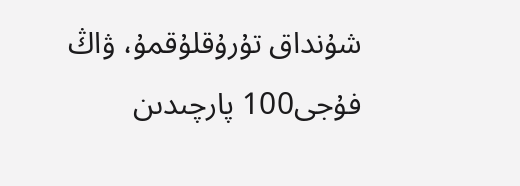شۇنداق تۇرۇقلۇقمۇ، ۋاڭ فۇجى100 پارچىدىن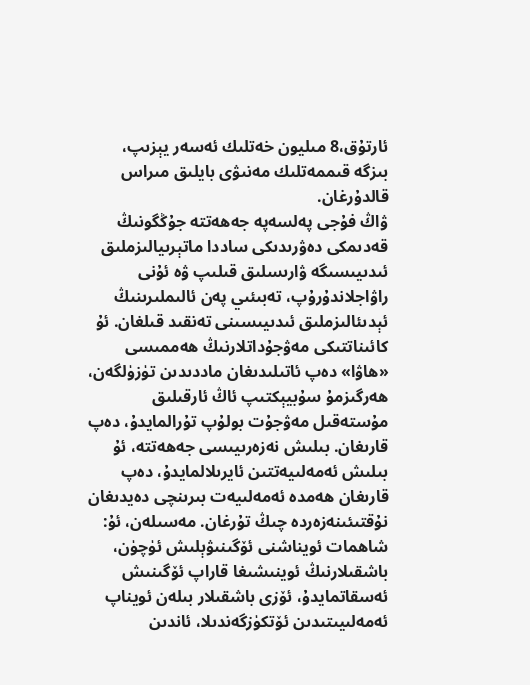ئارتۇق،8 مىليون خەتلىك ئەسەر يېزىپ، بىزگە قىممەتلىك مەنىۋى بايلىق مىراس قالدۇرغان.
ۋاڭ فۇجى پەلسەپە جەھەتتە جۇڭگونىڭ قەدىمكى دەۋرىدىكى ساددا ماتېرىيالىزملىق ئىدىيىسىگە ۋارىسلىق قىلىپ ۋە ئۇنى راۋاجلاندۇرۇپ، تەبىئىي پەن ئالىملىرىنىڭ ئېدىئالىزملىق ئىدىيىسىنى تەنقىد قىلغان. ئۇ كائىناتتىكى مەۋجۇداتلارنىڭ ھەممىسى «ھاۋا» دەپ ئاتىلىدىغان ماددىدىن تۈزۈلگەن، ھەرگىزمۇ سۇبيېكتىپ ئاڭ ئارقىلىق مۇستەقىل مەۋجۇت بولۇپ تۇرالمايدۇ، دەپ قارىغان. بىلىش نەزەرىيىسى جەھەتتە، ئۇ بىلىش ئەمەلىيەتتىن ئايرىلالمايدۇ، دەپ قارىغان ھەمدە ئەمەلىيەت بىرىنچى دەيدىغان نۇقتىئىنەزەردە چىڭ تۇرغان. مەسىلەن، ئۇ: شاھمات ئويناشنى ئۆگىنىۋېلىش ئۈچۈن، باشقىلارنىڭ ئوينىشىغا قاراپ ئۆگىنىش ئەسقاتمايدۇ، ئۆزى باشقىلار بىلەن ئويناپ ئەمەلىيىتىدىن ئۆتكۈزگەندىلا، ئاندىن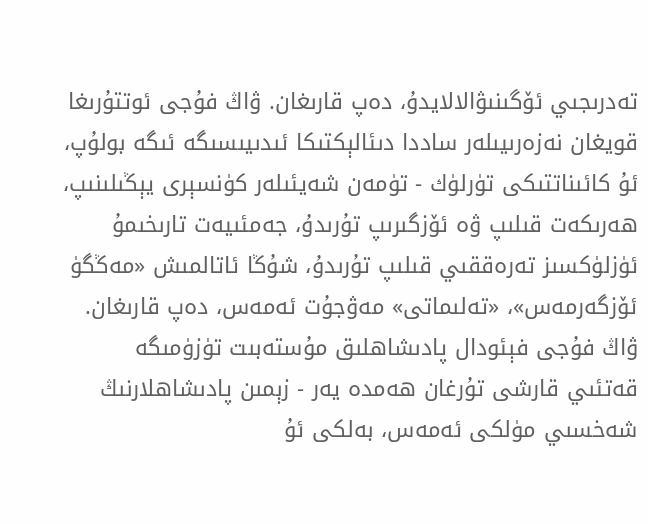تەدرىجىي ئۆگىنىۋالالايدۇ، دەپ قارىغان. ۋاڭ فۇجى ئوتتۇرىغا قويغان نەزەرىيىلەر ساددا دىئالېكتىكا ئىدىيىسىگە ئىگە بولۇپ، ئۇ كائىناتتىكى تۈرلۈك - تۈمەن شەيئىلەر كۈنسېرى يېڭىلىنىپ، ھەرىكەت قىلىپ ۋە ئۆزگىرىپ تۇرىدۇ، جەمئىيەت تارىخىمۇ ئۈزلۈكسىز تەرەققىي قىلىپ تۇرىدۇ، شۇڭا ئاتالمىش «مەڭگۈ ئۆزگەرمەس»، «تەلىماتى» مەۋجۇت ئەمەس، دەپ قارىغان. ۋاڭ فۇجى فېئودال پادىشاھلىق مۇستەبىت تۈزۈمىگە قەتئىي قارشى تۇرغان ھەمدە يەر - زېمىن پادىشاھلارنىڭ شەخسىي مۈلكى ئەمەس، بەلكى ئۇ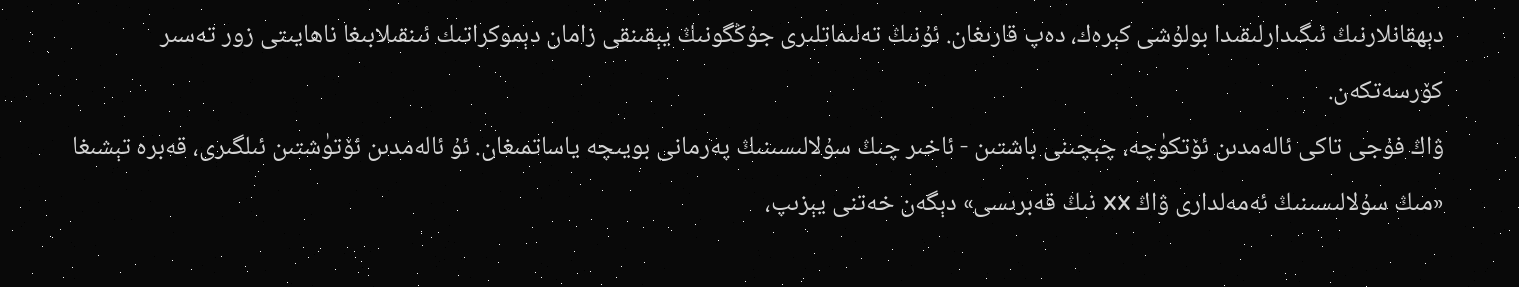دېھقانلارنىڭ ئىگىدارلىقىدا بولۇشى كېرەك، دەپ قارىغان. ئۇنىڭ تەلىماتلىرى جۇڭگونىڭ يېقىنقى زامان دېموكراتىك ئىنقىلابىغا ناھايىتى زور تەسىر كۆرسەتكەن.
ۋاڭ فۇجى تاكى ئالەمدىن ئۆتكۈچە، چېچىنى باشتىن - ئاخىر چىڭ سۇلالىسىنىڭ پەرمانى بويىچە ياساتمىغان. ئۇ ئالەمدىن ئۆتۈشتىن ئىلگىرى، قەبرە تېشىغا «مىڭ سۇلالىسىنىڭ ئەمەلدارى ۋاڭ xx نىڭ قەبرىسى» دېگەن خەتنى يېزىپ،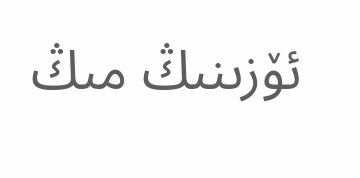ئۆزىنىڭ مىڭ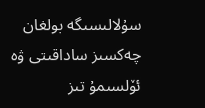سۇلالىسىگە بولغان چەكسىز ساداقىتى ۋە ئۆلسىمۇ تىز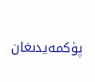پۈكمەيدىغان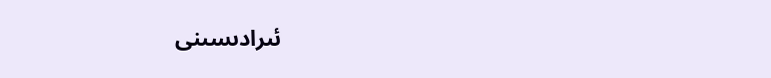ئىرادىسىنى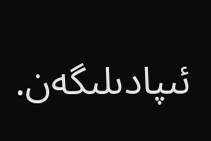ئىپادىلىگەن.